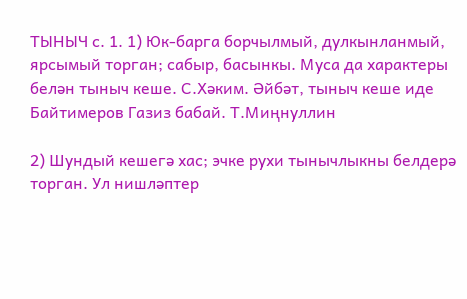ТЫНЫЧ с. 1. 1) Юк-барга борчылмый, дулкынланмый, ярсымый торган; сабыр, басынкы. Муса да характеры белән тыныч кеше. С.Хәким. Әйбәт, тыныч кеше иде Байтимеров Газиз бабай. Т.Миңнуллин

2) Шундый кешегә хас; эчке рухи тынычлыкны белдерә торган. Ул нишләптер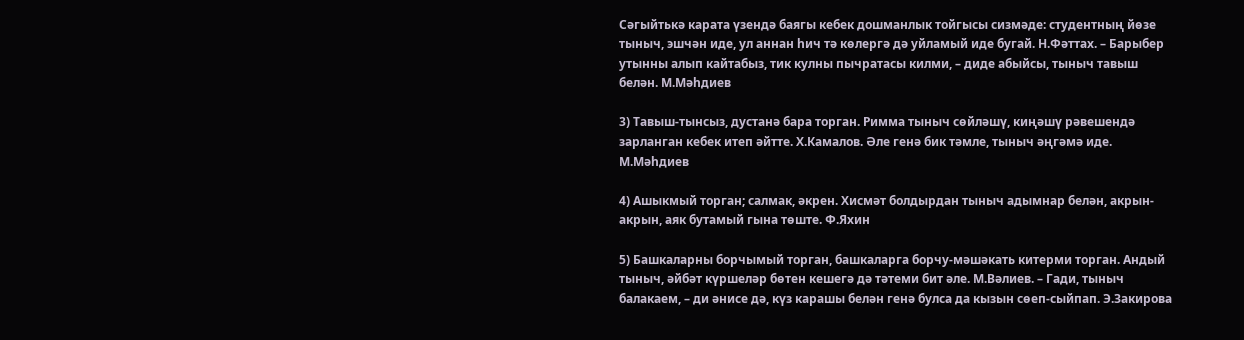Сәгыйтькә карата үзендә баягы кебек дошманлык тойгысы сизмәде: студентның йөзе тыныч, эшчән иде, ул аннан һич тә көлергә дә уйламый иде бугай. Н.Фәттах. – Барыбер утынны алып кайтабыз, тик кулны пычратасы килми, – диде абыйсы, тыныч тавыш белән. М.Мәһдиев

3) Тавыш-тынсыз, дустанә бара торган. Римма тыныч сөйләшү, киңәшү рәвешендә зарланган кебек итеп әйтте. Х.Камалов. Әле генә бик тәмле, тыныч әңгәмә иде. М.Мәһдиев

4) Ашыкмый торган; салмак, әкрен. Хисмәт болдырдан тыныч адымнар белән, акрын-акрын, аяк бутамый гына төште. Ф.Яхин

5) Башкаларны борчымый торган, башкаларга борчу-мәшәкать китерми торган. Андый тыныч, әйбәт күршеләр бөтен кешегә дә тәтеми бит әле. М.Вәлиев. – Гади, тыныч балакаем, – ди әнисе дә, күз карашы белән генә булса да кызын сөеп-сыйпап. Э.Закирова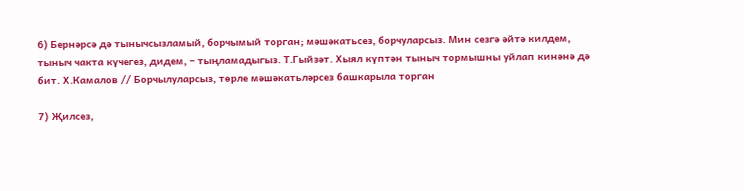6) Бернәрсә дә тынычсызламый, борчымый торган; мәшәкатьсез, борчуларсыз. Мин сезгә әйтә килдем, тыныч чакта күчегез, дидем, – тыңламадыгыз. Т.Гыйзәт. Хыял күптән тыныч тормышны уйлап кинәнә дә бит. Х.Камалов // Борчылуларсыз, төрле мәшәкатьләрсез башкарыла торган

7) Җилсез,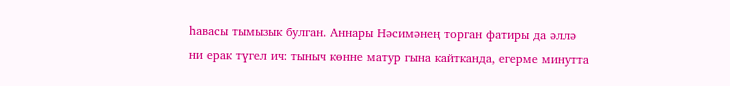һавасы тымызык булган. Аннары Нәсимәнең торган фатиры да әллә ни ерак түгел ич: тыныч көнне матур гына кайтканда, егерме минутта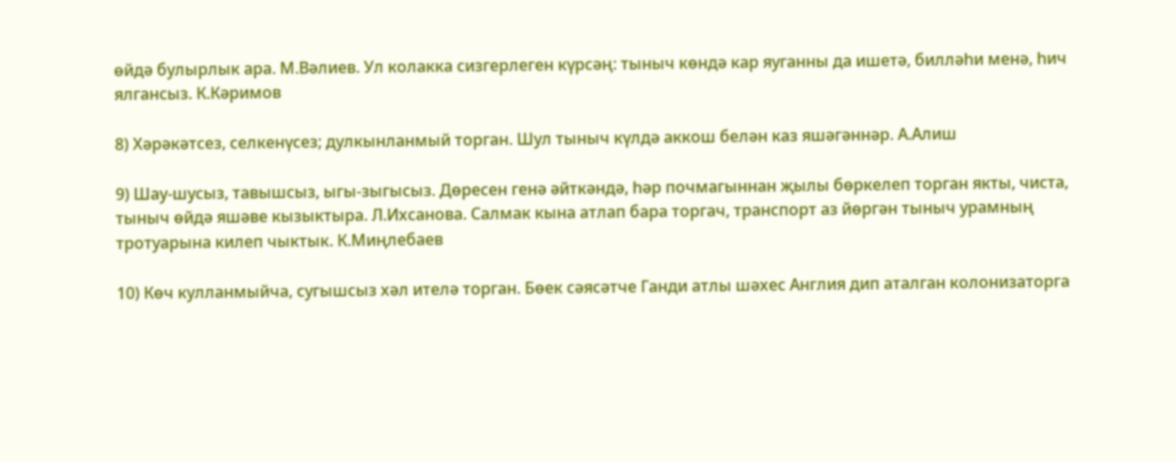өйдә булырлык ара. М.Вәлиев. Ул колакка сизгерлеген күрсәң: тыныч көндә кар яуганны да ишетә, билләһи менә, һич ялгансыз. К.Кәримов

8) Хәрәкәтсез, селкенүсез; дулкынланмый торган. Шул тыныч күлдә аккош белән каз яшәгәннәр. А.Алиш

9) Шау-шусыз, тавышсыз, ыгы-зыгысыз. Дөресен генә әйткәндә, һәр почмагыннан җылы бөркелеп торган якты, чиста, тыныч өйдә яшәве кызыктыра. Л.Ихсанова. Салмак кына атлап бара торгач, транспорт аз йөргән тыныч урамның тротуарына килеп чыктык. К.Миңлебаев

10) Көч кулланмыйча, сугышсыз хәл ителә торган. Бөек сәясәтче Ганди атлы шәхес Англия дип аталган колонизаторга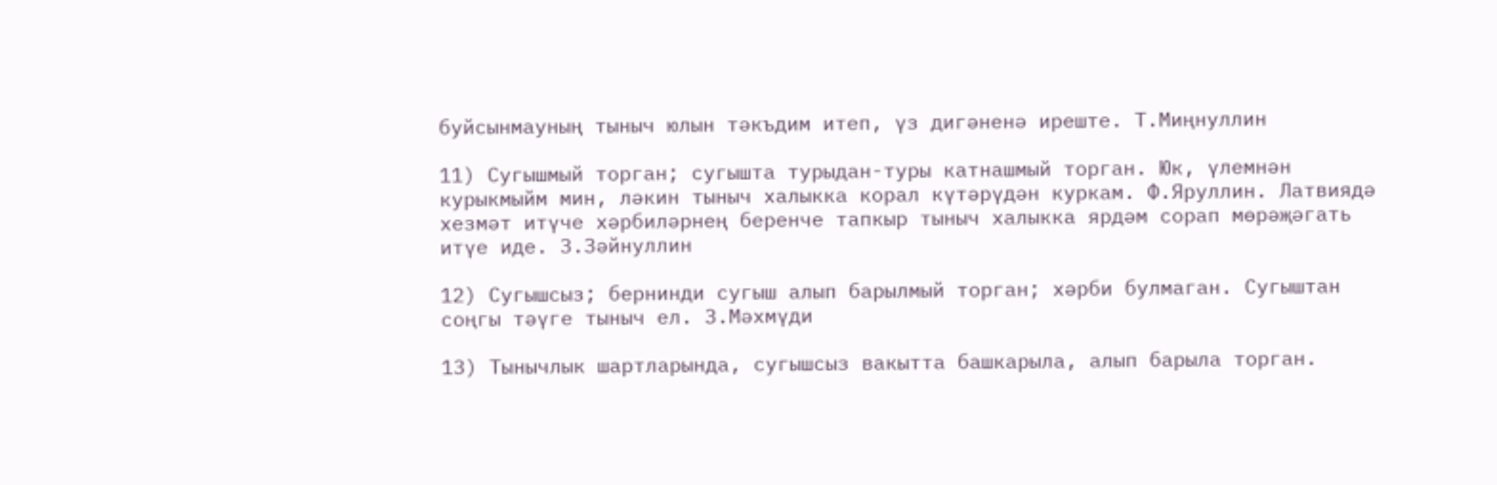буйсынмауның тыныч юлын тәкъдим итеп, үз дигәненә иреште. Т.Миңнуллин

11) Сугышмый торган; сугышта турыдан-туры катнашмый торган. Юк, үлемнән курыкмыйм мин, ләкин тыныч халыкка корал күтәрүдән куркам. Ф.Яруллин. Латвиядә хезмәт итүче хәрбиләрнең беренче тапкыр тыныч халыкка ярдәм сорап мөрәҗәгать итүе иде. З.Зәйнуллин

12) Сугышсыз; бернинди сугыш алып барылмый торган; хәрби булмаган. Сугыштан соңгы тәүге тыныч ел. З.Мәхмүди

13) Тынычлык шартларында, сугышсыз вакытта башкарыла, алып барыла торган.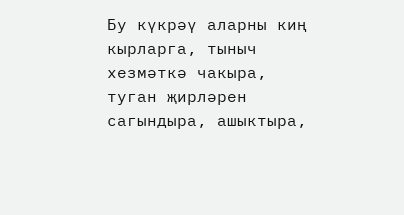Бу күкрәү аларны киң кырларга, тыныч хезмәткә чакыра, туган җирләрен сагындыра, ашыктыра,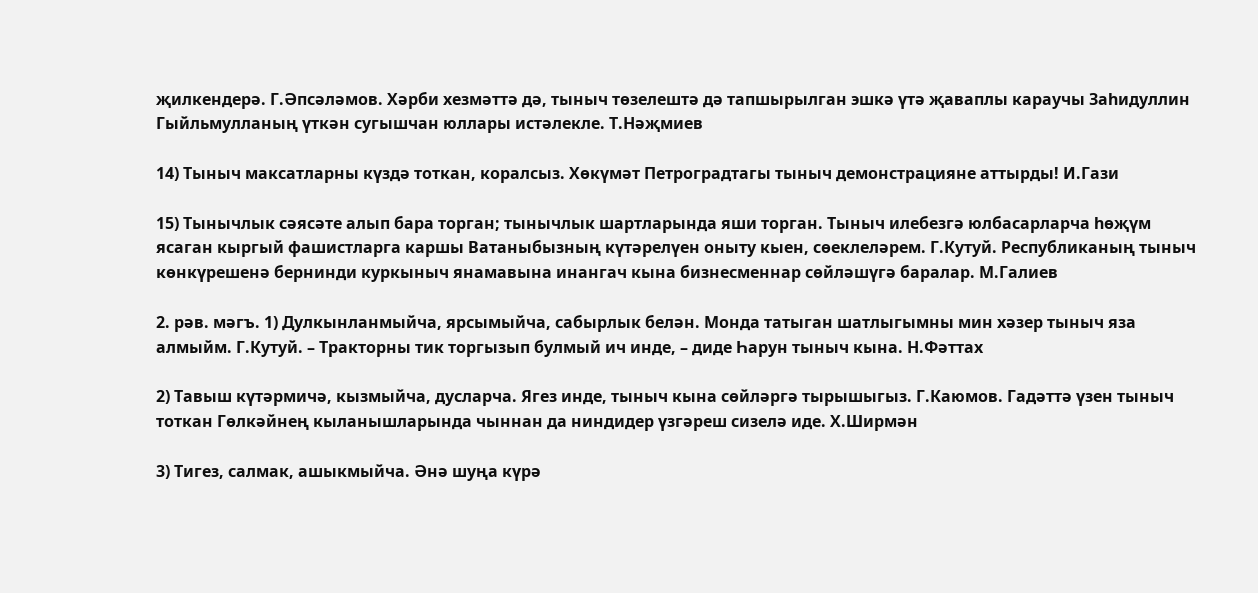җилкендерә. Г.Әпсәләмов. Хәрби хезмәттә дә, тыныч төзелештә дә тапшырылган эшкә үтә җаваплы караучы Заһидуллин Гыйльмулланың үткән сугышчан юллары истәлекле. Т.Нәҗмиев

14) Тыныч максатларны күздә тоткан, коралсыз. Хөкүмәт Петроградтагы тыныч демонстрацияне аттырды! И.Гази

15) Тынычлык сәясәте алып бара торган; тынычлык шартларында яши торган. Тыныч илебезгә юлбасарларча һөҗүм ясаган кыргый фашистларга каршы Ватаныбызның күтәрелүен оныту кыен, сөеклеләрем. Г.Кутуй. Республиканың тыныч көнкүрешенә бернинди куркыныч янамавына инангач кына бизнесменнар сөйләшүгә баралар. М.Галиев

2. рәв. мәгъ. 1) Дулкынланмыйча, ярсымыйча, сабырлык белән. Монда татыган шатлыгымны мин хәзер тыныч яза алмыйм. Г.Кутуй. – Тракторны тик торгызып булмый ич инде, – диде Һарун тыныч кына. Н.Фәттах

2) Тавыш күтәрмичә, кызмыйча, дусларча. Ягез инде, тыныч кына сөйләргә тырышыгыз. Г.Каюмов. Гадәттә үзен тыныч тоткан Гөлкәйнең кыланышларында чыннан да ниндидер үзгәреш сизелә иде. Х.Ширмән

3) Тигез, салмак, ашыкмыйча. Әнә шуңа күрә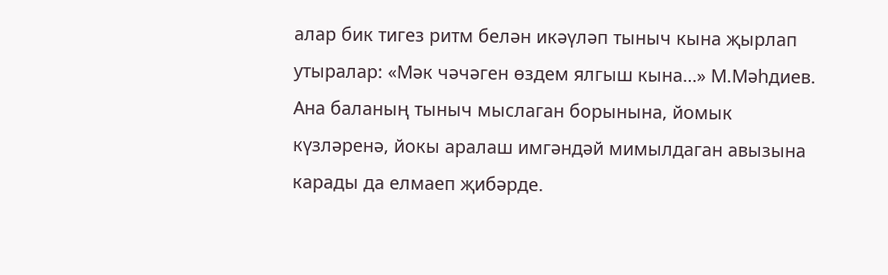алар бик тигез ритм белән икәүләп тыныч кына җырлап утыралар: «Мәк чәчәген өздем ялгыш кына…» М.Мәһдиев. Ана баланың тыныч мыслаган борынына, йомык күзләренә, йокы аралаш имгәндәй мимылдаган авызына карады да елмаеп җибәрде.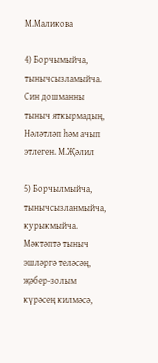М.Маликова

4) Борчымыйча, тынычсызламыйча. Син дошманны тыныч яткырмадың, Нәләтләп һәм ачып этлеген. М.Җәлил

5) Борчылмыйча, тынычсызланмыйча, курыкмыйча. Мәктәптә тыныч эшләргә теләсәң, җәбер-золым күрәсең килмәсә,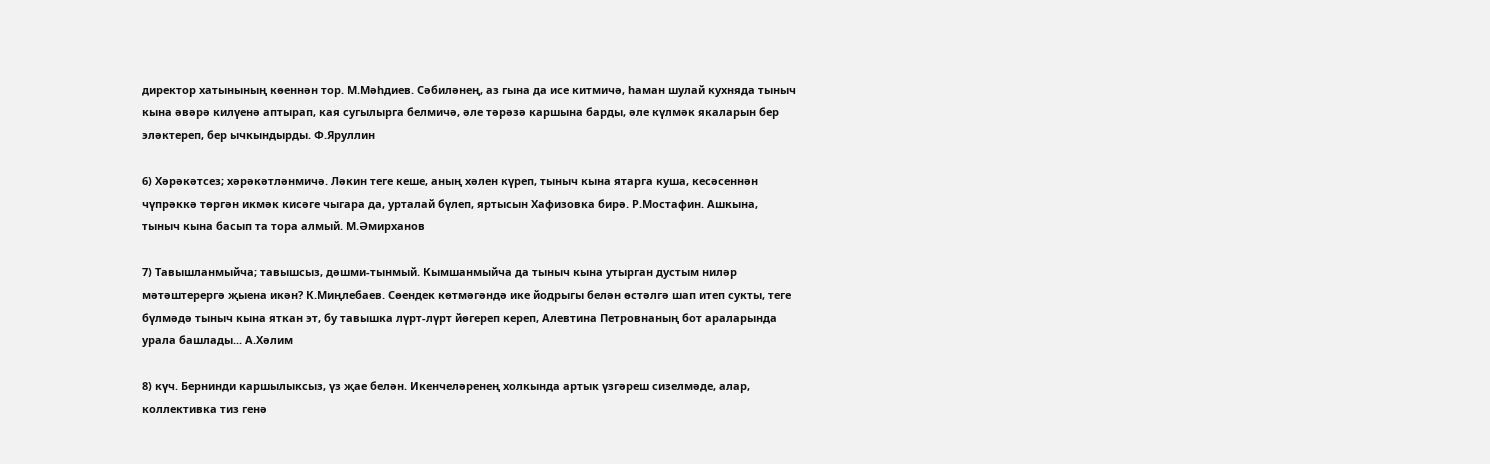директор хатынының көеннән тор. М.Мәһдиев. Сәбиләнең, аз гына да исе китмичә, һаман шулай кухняда тыныч кына әвәрә килүенә аптырап, кая сугылырга белмичә, әле тәрәзә каршына барды, әле күлмәк якаларын бер эләктереп, бер ычкындырды. Ф.Яруллин

6) Хәрәкәтсез; хәрәкәтләнмичә. Ләкин теге кеше, аның хәлен күреп, тыныч кына ятарга куша, кесәсеннән чүпрәккә төргән икмәк кисәге чыгара да, урталай бүлеп, яртысын Хафизовка бирә. Р.Мостафин. Ашкына, тыныч кына басып та тора алмый. М.Әмирханов

7) Тавышланмыйча; тавышсыз, дәшми-тынмый. Кымшанмыйча да тыныч кына утырган дустым ниләр мәтәштерергә җыена икән? К.Миңлебаев. Сөендек көтмәгәндә ике йодрыгы белән өстәлгә шап итеп сукты, теге бүлмәдә тыныч кына яткан эт, бу тавышка лүрт-лүрт йөгереп кереп, Алевтина Петровнаның бот араларында урала башлады... А.Хәлим

8) күч. Бернинди каршылыксыз, үз җае белән. Икенчеләренең холкында артык үзгәреш сизелмәде, алар, коллективка тиз генә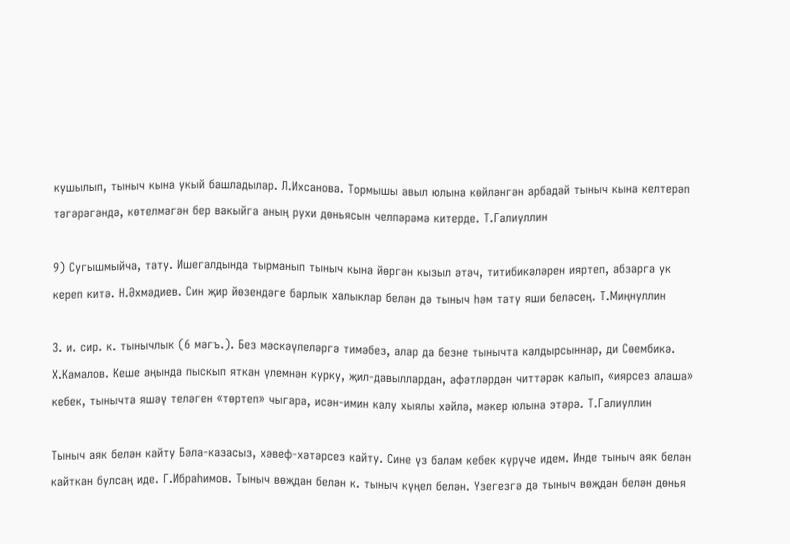кушылып, тыныч кына укый башладылар. Л.Ихсанова. Тормышы авыл юлына көйләнгән арбадай тыныч кына келтерәп тәгәрәгәндә, көтелмәгән бер вакыйга аның рухи дөньясын челпәрәмә китерде. Т.Галиуллин

9) Сугышмыйча, тату. Ишегалдында тырманып тыныч кына йөргән кызыл әтәч, титибикәләрен ияртеп, абзарга ук кереп китә. Н.Әхмәдиев. Син җир йөзендәге барлык халыклар белән дә тыныч һәм тату яши беләсең. Т.Миңнуллин

3. и. сир. к. тынычлык (6 мәгъ.). Без мәскәүлеләргә тимәбез, алар да безне тынычта калдырсыннар, ди Сөембикә. Х.Камалов. Кеше аңында пыскып яткан үлемнән курку, җил-давыллардан, афәтләрдән читтәрәк калып, «иярсез алаша» кебек, тынычта яшәү теләген «төртеп» чыгара, исән-имин калу хыялы хәйлә, мәкер юлына этәрә. Т.Галиуллин

Тыныч аяк белән кайту Бәла-казасыз, хәвеф-хәтәрсез кайту. Сине үз балам кебек күрүче идем. Инде тыныч аяк белән кайткан булсаң иде. Г.Ибраһимов. Тыныч вөҗдан белән к. тыныч күңел белән. Үзегезгә дә тыныч вөҗдан белән дөнья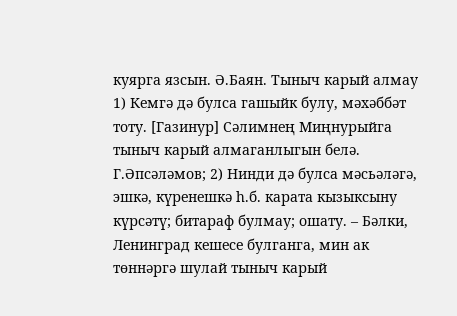куярга язсын. Ә.Баян. Тыныч карый алмау 1) Кемгә дә булса гашыйк булу, мәхәббәт тоту. [Газинур] Сәлимнең Миңнурыйга тыныч карый алмаганлыгын белә. Г.Әпсәләмов; 2) Нинди дә булса мәсьәләгә, эшкә, күренешкә һ.б. карата кызыксыну күрсәтү; битараф булмау; ошату. – Бәлки, Ленинград кешесе булганга, мин ак төннәргә шулай тыныч карый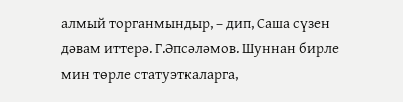алмый торганмындыр, – дип, Саша сүзен дәвам иттерә. Г.Әпсәләмов. Шуннан бирле мин төрле статуэткаларга,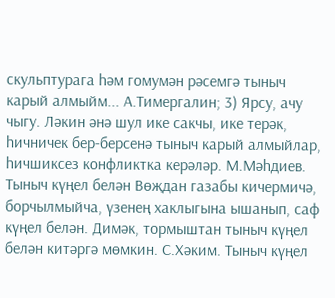скульптурага һәм гомумән рәсемгә тыныч карый алмыйм... А.Тимергалин; 3) Ярсу, ачу чыгу. Ләкин әнә шул ике сакчы, ике терәк, һичничек бер-берсенә тыныч карый алмыйлар, һичшиксез конфликтка керәләр. М.Мәһдиев. Тыныч күңел белән Вөҗдан газабы кичермичә, борчылмыйча, үзенең хаклыгына ышанып, саф күңел белән. Димәк, тормыштан тыныч күңел белән китәргә мөмкин. С.Хәким. Тыныч күңел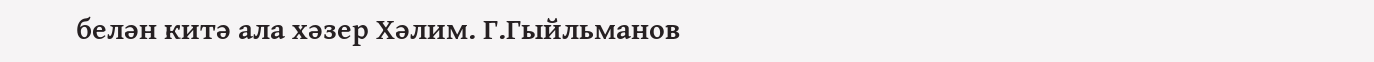белән китә ала хәзер Хәлим. Г.Гыйльманов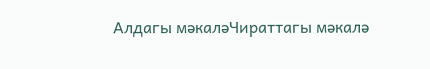Алдагы мәкаләЧираттагы мәкалә